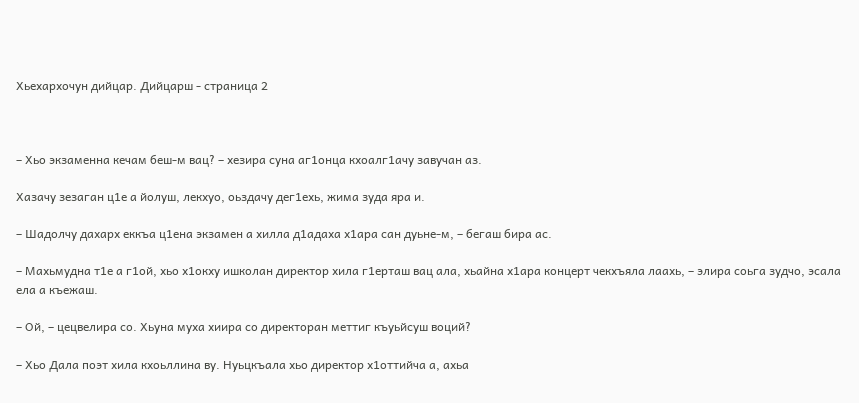Хьехархочун дийцар. Дийцарш - страница 2



– Хьо экзаменна кечам беш-м вац? – хезира суна аг1онца кхоалг1ачу завучан аз.

Хазачу зезаган ц1е а йолуш, лекхуо, оьздачу дег1ехь, жима зуда яра и.

– Шадолчу дахарх еккъа ц1ена экзамен а хилла д1адаха х1ара сан дуьне-м, – бегаш бира ас.

– Махьмудна т1е а г1ой, хьо х1окху ишколан директор хила г1ерташ вац ала, хьайна х1ара концерт чекхъяла лаахь, – элира соьга зудчо, эсала ела а къежаш.

– Ой, – цецвелира со. Хьуна муха хиира со директоран меттиг къуьйсуш воций?

– Хьо Дала поэт хила кхоьллина ву. Нуьцкъала хьо директор х1оттийча а, ахьа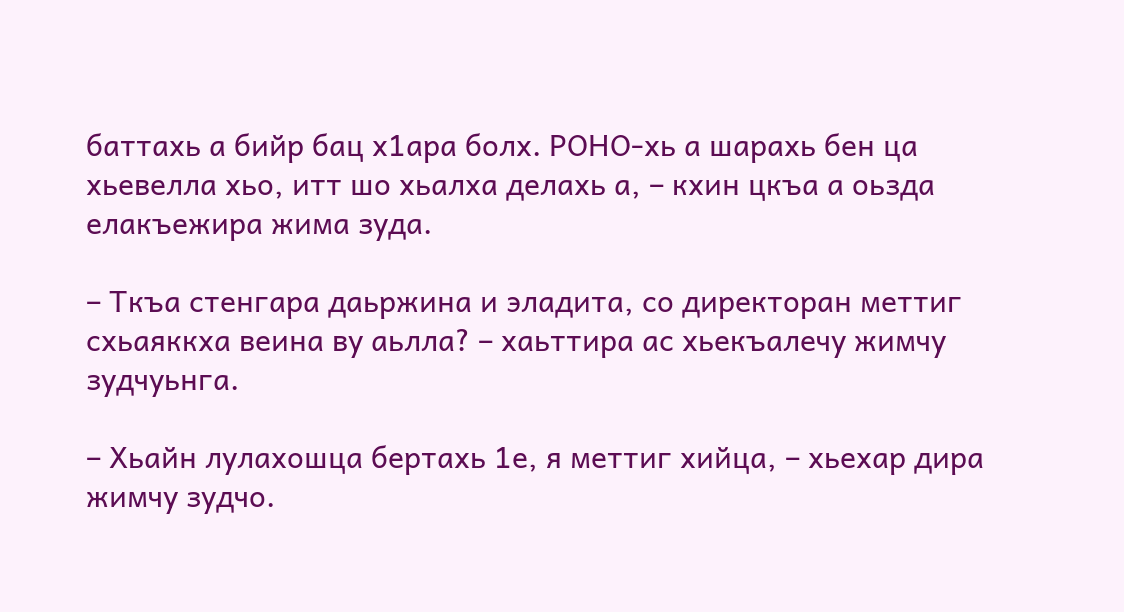баттахь а бийр бац х1ара болх. РОНО-хь а шарахь бен ца хьевелла хьо, итт шо хьалха делахь а, – кхин цкъа а оьзда елакъежира жима зуда.

– Ткъа стенгара даьржина и эладита, со директоран меттиг схьаяккха веина ву аьлла? – хаьттира ас хьекъалечу жимчу зудчуьнга.

– Хьайн лулахошца бертахь 1е, я меттиг хийца, – хьехар дира жимчу зудчо.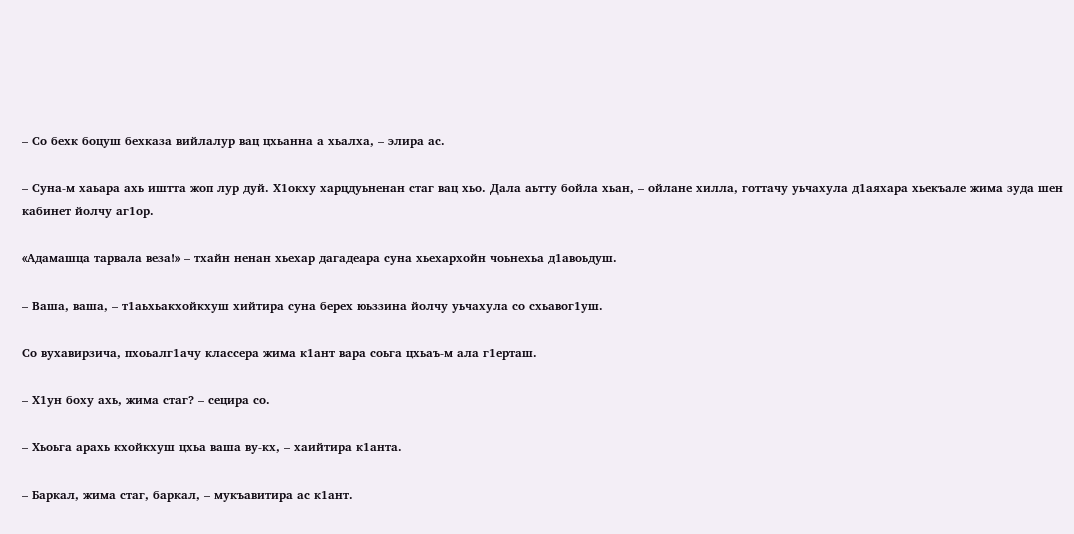– Со бехк боцуш бехказа вийлалур вац цхьанна а хьалха, – элира ас.

– Суна-м хаьара ахь иштта жоп лур дуй. Х1окху харцдуьненан стаг вац хьо. Дала аьтту бойла хьан, – ойлане хилла, готтачу уьчахула д1аяхара хьекъале жима зуда шен кабинет йолчу аг1ор.

«Адамашца тарвала веза!» – тхайн ненан хьехар дагадеара суна хьехархойн чоьнехьа д1авоьдуш.

– Ваша, ваша, – т1аьхьакхойкхуш хийтира суна берех юьззина йолчу уьчахула со схьавог1уш.

Со вухавирзича, пхоьалг1ачу классера жима к1ант вара соьга цхьаъ-м ала г1ерташ.

– Х1ун боху ахь, жима стаг? – сецира со.

– Хьоьга арахь кхойкхуш цхьа ваша ву-кх, – хаийтира к1анта.

– Баркал, жима стаг, баркал, – мукъавитира ас к1ант.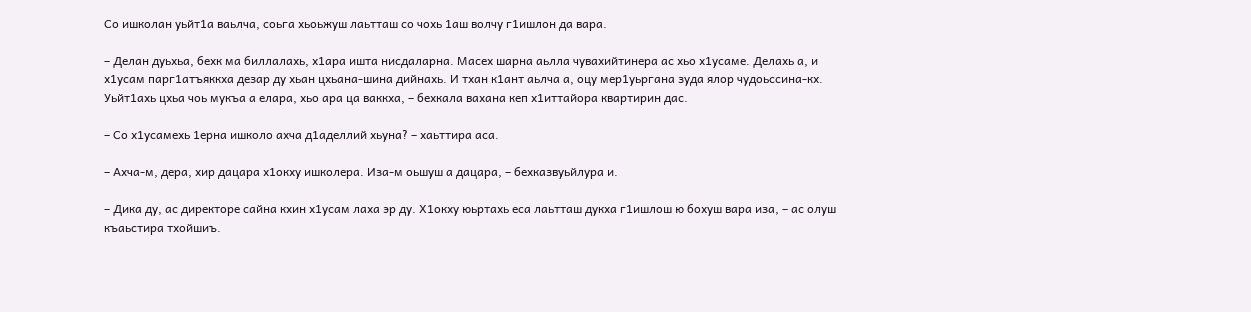Со ишколан уьйт1а ваьлча, соьга хьоьжуш лаьтташ со чохь 1аш волчу г1ишлон да вара.

– Делан дуьхьа, бехк ма биллалахь, х1ара ишта нисдаларна. Масех шарна аьлла чувахийтинера ас хьо х1усаме. Делахь а, и х1усам парг1атъяккха дезар ду хьан цхьана-шина дийнахь. И тхан к1ант аьлча а, оцу мер1уьргана зуда ялор чудоьссина-кх. Уьйт1ахь цхьа чоь мукъа а елара, хьо ара ца ваккха, – бехкала вахана кеп х1иттайора квартирин дас.

– Со х1усамехь 1ерна ишколо ахча д1аделлий хьуна? – хаьттира аса.

– Ахча-м, дера, хир дацара х1окху ишколера. Иза-м оьшуш а дацара, – бехказвуьйлура и.

– Дика ду, ас директоре сайна кхин х1усам лаха эр ду. Х1окху юьртахь еса лаьтташ дукха г1ишлош ю бохуш вара иза, – ас олуш къаьстира тхойшиъ.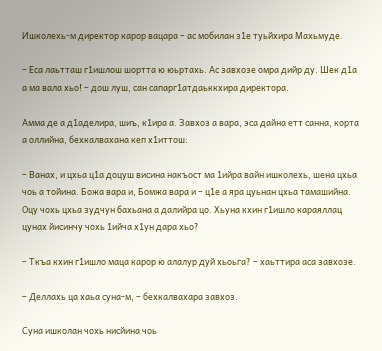Ишколехь-м директор карор вацара – ас мобилан з1е туьйхира Махьмуде.

– Еса лаьтташ г1ишлош шортта ю юьртахь. Ас завхозе омра дийр ду. Шек д1а а ма вала хьо! – дош луш, сан сапарг1атдаьккхира директора.

Амма де а д1аделира, шиъ, к1ира а. Завхоз а вара, эса дайна етт санна, корта а оллийна, бехкалвахана кеп х1иттош:

– Ванах, и цхьа ц1а доцуш висина накъост ма 1ийра вайн ишколехь, шена цхьа чоь а тойина. Божа вара и, Бомжа вара и – ц1е а яра цуьнан цхьа тамашийна. Оцу чохь цхьа зудчун бахьана а далийра цо. Хьуна кхин г1ишло караяллац цунах йисинчу чохь 1ийча х1ун дара хьо?

– Ткъа кхин г1ишло маца карор ю алалур дуй хьоьга? – хаьттира аса завхозе.

– Деллахь ца хаьа суна-м, – бехкалвахара завхоз.

Суна ишколан чохь нисйина чоь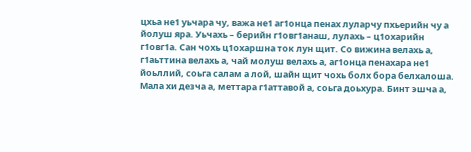цхьа не1 уьчара чу, важа не1 аг1онца пенах луларчу пхьерийн чу а йолуш яра. Уьчахь – берийн г1овг1анаш, лулахь – ц1охарийн г1овг1а. Сан чохь ц1охаршна ток лун щит. Со вижина велахь а, г1аьттина велахь а, чай молуш велахь а, аг1онца пенахара не1 йоьллий, соьга салам а лой, шайн щит чохь болх бора белхалоша. Мала хи дезча а, меттара г1аттавой а, соьга доьхура. Бинт эшча а,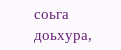соьга доьхура,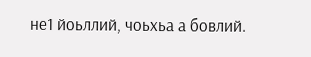не1 йоьллий, чоьхьа а бовлий.